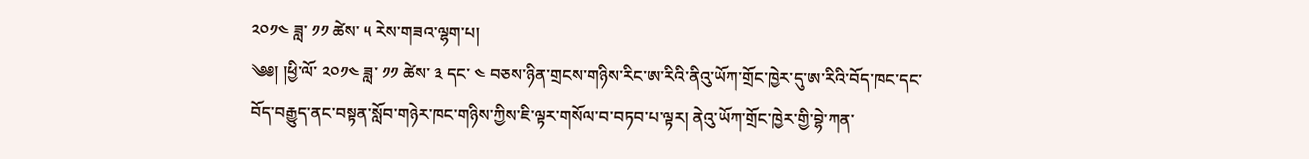༢༠༡༤ ཟླ་ ༡༡ ཚེས་ ༥ རེས་གཟའ་ལྷག་པ།
༄༅། །ཕྱི་ལོ་ ༢༠༡༤ ཟླ་ ༡༡ ཚེས་ ༣ དང་ ༤ བཅས་ཉིན་གྲངས་གཉིས་རིང་ཨ་རིའི་ནིའུ་ཡོཀ་གྲོང་ཁྱེར་དུ་ཨ་རིའི་བོད་ཁང་དང་བོད་བརྒྱུད་ནང་བསྟན་སློབ་གཉེར་ཁང་གཉིས་ཀྱིས་ཇི་ལྟར་གསོལ་བ་བཏབ་པ་ལྟར། ནེའུ་ཡོཀ་གྲོང་ཁྱེར་གྱི་བྷེ་ཀན་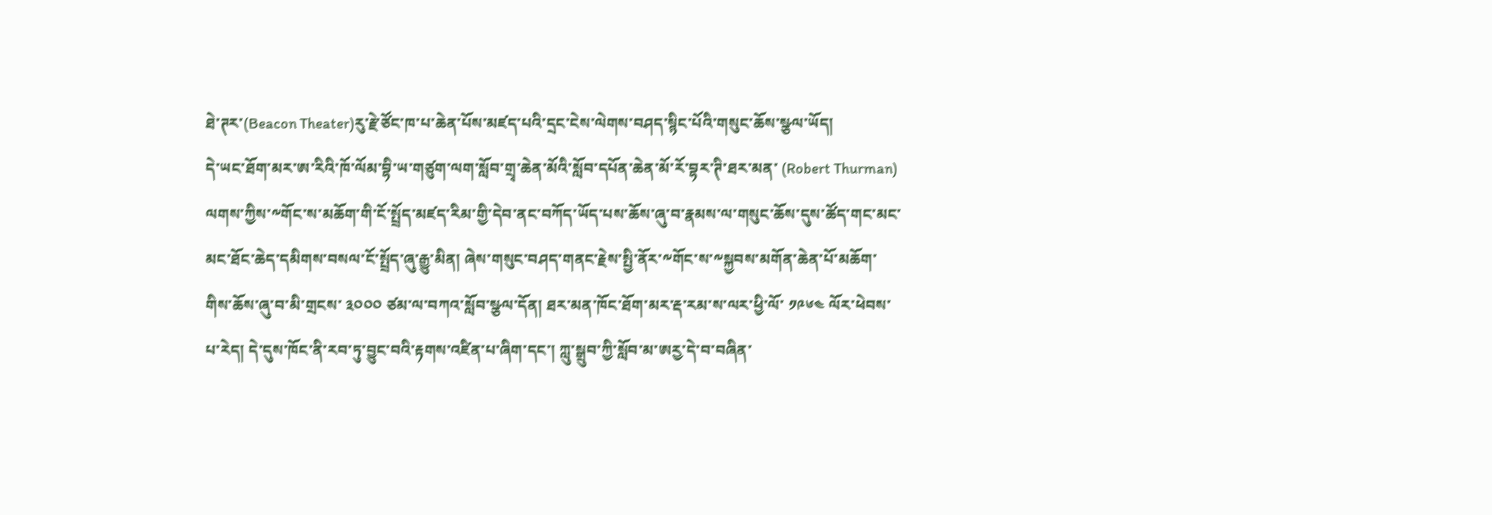ཐེ་ཊར་(Beacon Theater)རུ་རྗེ་ཙོང་ཁ་པ་ཆེན་པོས་མཛད་པའི་དྲང་ངེས་ལེགས་བཤད་སྙིང་པོའི་གསུང་ཆོས་སྩལ་ཡོད།
དེ་ཡང་ཐོག་མར་ཨ་རིའི་ཁོ་ལོམ་བྷི་ཡ་གཙུག་ལག་སློབ་གྲྭ་ཆེན་མོའི་སློབ་དཔོན་ཆེན་མོ་རོ་བྷར་ཊི་ཐར་མན་ (Robert Thurman) ལགས་ཀྱིས་༸གོང་ས་མཆོག་གི་ངོ་སྤྲོད་མཛད་རིམ་གྱི་དེབ་ནང་བཀོད་ཡོད་པས་ཆོས་ཞུ་བ་རྣམས་ལ་གསུང་ཆོས་དུས་ཚོད་གང་མང་མང་ཐོང་ཆེད་དམིགས་བསལ་ངོ་སྤྲོད་ཞུ་རྒྱུ་མིན། ཞེས་གསུང་བཤད་གནང་རྗེས་སྤྱི་ནོར་༸གོང་ས་༸སྐྱབས་མགོན་ཆེན་པོ་མཆོག་གིས་ཆོས་ཞུ་བ་མི་གྲངས་ ༣༠༠༠ ཙམ་ལ་བཀའ་སློབ་སྩལ་དོན། ཐར་མན་ཁོང་ཐོག་མར་རྡ་རམ་ས་ལར་ཕྱི་ལོ་ ༡༩༦༤ ལོར་ཕེབས་པ་རེད། དེ་དུས་ཁོང་ནི་རབ་ཏུ་བྱུང་བའི་རྟགས་འཛིན་པ་ཞིག་དང་། ཀླུ་སྒྲུབ་ཀྱི་སློབ་མ་ཨརྱ་དེ་བ་བཞིན་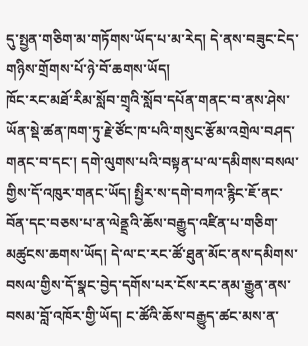དུ་སྤྱན་གཅིག་མ་གཏོགས་ཡོད་པ་མ་རེད། དེ་ནས་བཟུང་ངེད་གཉིས་གྲོགས་པོ་ཉེ་བོ་ཆགས་ཡོད།
ཁོང་རང་མཐོ་རིམ་སློབ་གྲྭའི་སློབ་དཔོན་གནང་བ་ནས་ཤེས་ཡོན་སྡེ་ཚན་ཁག་ཏུ་རྗེ་ཙོང་ཁ་པའི་གསུང་རྩོམ་འགྲེལ་བཤད་གནང་བ་དང་། དགེ་ལུགས་པའི་བསྟན་པ་ལ་དམིགས་བསལ་གྱིས་དོ་འཁུར་གནང་ཡོད། སྤྱིར་ས་དགེ་བཀའ་རྙིང་ཇོ་ནང་བོན་དང་བཅས་པ་ན་ལེནྡྲའི་ཆོས་བརྒྱུད་འཛིན་པ་གཅིག་མཚུངས་ཆགས་ཡོད། དེ་ལ་ང་རང་ཚོ་ཐུན་མོང་ནས་དམིགས་བསལ་གྱིས་དོ་སྣང་བྱེད་དགོས་པར་ངོས་རང་ནམ་རྒྱུན་ནས་བསམ་བློ་འཁོར་གྱི་ཡོད། ང་ཚོའི་ཆོས་བརྒྱུད་ཚང་མས་ན་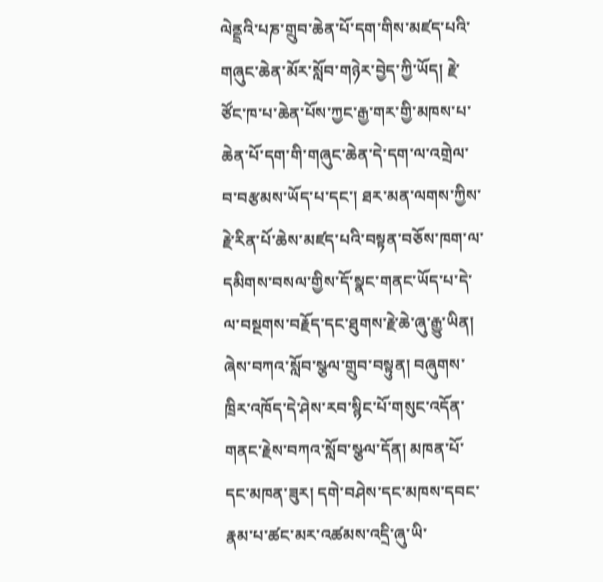ལེནྡྲའི་པཎ་གྲུབ་ཆེན་པོ་དག་གིས་མཛད་པའི་གཞུང་ཆེན་མོར་སློབ་གཉེར་བྱེད་ཀྱི་ཡོད། རྗེ་ཙོང་ཁ་པ་ཆེན་པོས་ཀྱང་རྒྱ་གར་གྱི་མཁས་པ་ཆེན་པོ་དག་གི་གཞུང་ཆེན་དེ་དག་ལ་འགྲེལ་བ་བརྩམས་ཡོད་པ་དང་། ཐར་མན་ལགས་ཀྱིས་རྗེ་རིན་པོ་ཆེས་མཛད་པའི་བསྟན་བཅོས་ཁག་ལ་དམིགས་བསལ་གྱིས་དོ་སྣང་གནང་ཡོད་པ་དེ་ལ་བསྔགས་བརྗོད་དང་ཐུགས་རྗེ་ཆེ་ཞུ་རྒྱུ་ཡིན། ཞེས་བཀའ་སློབ་སྩལ་གྲུབ་བསྟུན། བཞུགས་ཁྲིར་འཁོད་དེ་ཤེས་རབ་སྙིང་པོ་གསུང་འདོན་གནང་རྗེས་བཀའ་སློབ་སྩལ་དོན། མཁན་པོ་དང་མཁན་ཟུར། དགེ་བཤེས་དང་མཁས་དབང་རྣམ་པ་ཚང་མར་འཚམས་འདྲི་ཞུ་ཡི་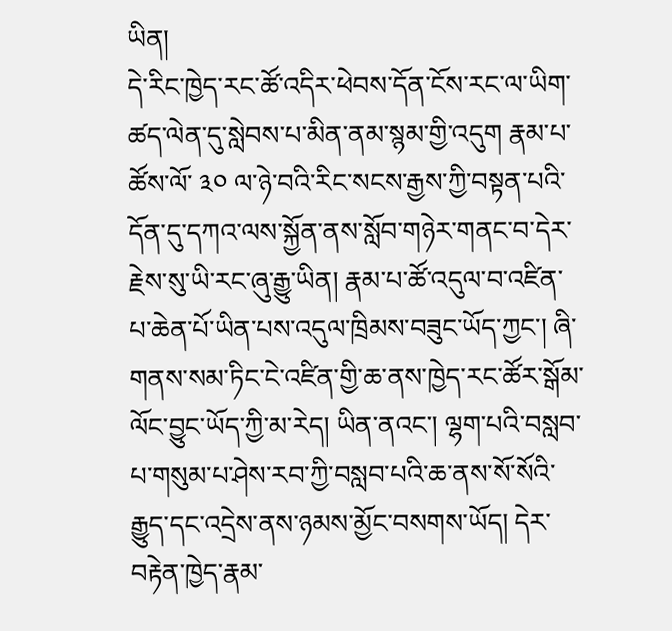ཡིན།
དེ་རིང་ཁྱེད་རང་ཚོ་འདིར་ཕེབས་དོན་ངོས་རང་ལ་ཡིག་ཚད་ལེན་དུ་སླེབས་པ་མིན་ནམ་སྙམ་གྱི་འདུག རྣམ་པ་ཚོས་ལོ་ ༣༠ ལ་ཉེ་བའི་རིང་སངས་རྒྱས་ཀྱི་བསྟན་པའི་དོན་དུ་དཀའ་ལས་སྐྱོན་ནས་སློབ་གཉེར་གནང་བ་དེར་རྗེས་སུ་ཡི་རང་ཞུ་རྒྱུ་ཡིན། རྣམ་པ་ཚོ་འདུལ་བ་འཛིན་པ་ཆེན་པོ་ཡིན་པས་འདུལ་ཁྲིམས་བཟུང་ཡོད་ཀྱང་། ཞི་གནས་སམ་ཏིང་ངེ་འཛིན་གྱི་ཆ་ནས་ཁྱེད་རང་ཚོར་སྒོམ་ལོང་བྱུང་ཡོད་ཀྱི་མ་རེད། ཡིན་ནའང་། ལྷག་པའི་བསླབ་པ་གསུམ་པ་ཤེས་རབ་ཀྱི་བསླབ་པའི་ཆ་ནས་སོ་སོའི་རྒྱུད་དང་འདྲེས་ནས་ཉམས་མྱོང་བསགས་ཡོད། དེར་བརྟེན་ཁྱེད་རྣམ་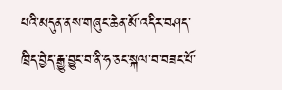པའི་མདུན་ནས་གཞུང་ཆེན་མོ་འདིར་བཤད་ཁྲིད་བྱེད་རྒྱུ་བྱུང་བ་ནི་ཧ་ཅང་སྐལ་བ་བཟང་པོ་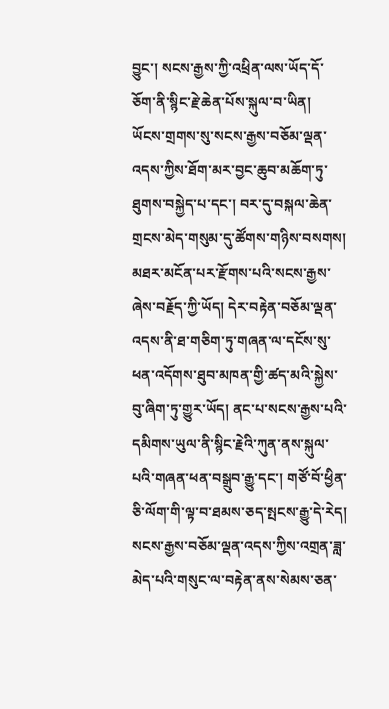བྱུང་། སངས་རྒྱས་ཀྱི་འཕྲིན་ལས་ཡོད་དོ་ཅོག་ནི་སྙིང་རྗེ་ཆེན་པོས་སྐུལ་བ་ཡིན།
ཡོངས་གྲགས་སུ་སངས་རྒྱས་བཅོམ་ལྡན་འདས་ཀྱིས་ཐོག་མར་བྱང་ཆུབ་མཆོག་ཏུ་ཐུགས་བསྐྱེད་པ་དང་། བར་དུ་བསྐལ་ཆེན་གྲངས་མེད་གསུམ་དུ་ཚོགས་གཉིས་བསགས། མཐར་མངོན་པར་རྫོགས་པའི་སངས་རྒྱས་ཞེས་བརྗོད་ཀྱི་ཡོད། དེར་བརྟེན་བཅོམ་ལྡན་འདས་ནི་ཐ་གཅིག་ཏུ་གཞན་ལ་དངོས་སུ་ཕན་འདོགས་ཐུབ་མཁན་གྱི་ཚད་མའི་སྐྱེས་བུ་ཞིག་ཏུ་གྱུར་ཡོད། ནང་པ་སངས་རྒྱས་པའི་དམིགས་ཡུལ་ནི་སྙིང་རྗེའི་ཀུན་ནས་སྐུལ་པའི་གཞན་ཕན་བསྒྲུབ་རྒྱུ་དང་། གཙོ་བོ་ཕྱིན་ཅི་ལོག་གི་ལྟ་བ་ཐམས་ཅད་སྤངས་རྒྱུ་དེ་རེད། སངས་རྒྱས་བཅོམ་ལྡན་འདས་ཀྱིས་འགྲན་ཟླ་མེད་པའི་གསུང་ལ་བརྟེན་ནས་སེམས་ཅན་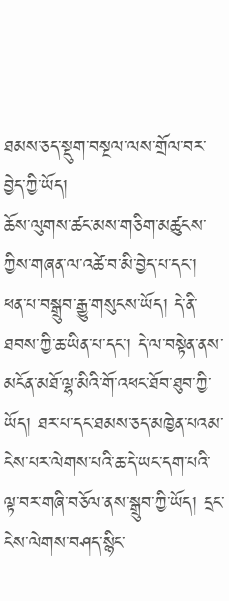ཐམས་ཅད་སྡུག་བསྔལ་ལས་གྲོལ་བར་བྱེད་ཀྱི་ཡོད།
ཆོས་ལུགས་ཚང་མས་གཅིག་མཚུངས་ཀྱིས་གཞན་ལ་འཚེ་བ་མི་བྱེད་པ་དང་། ཕན་པ་བསྒྲུབ་རྒྱུ་གསུངས་ཡོད། དེ་ནི་ཐབས་ཀྱི་ཆ་ཡིན་པ་དང་། དེ་ལ་བསྟེན་ནས་མངོན་མཐོ་ལྷ་མིའི་གོ་འཕང་ཐོབ་ཐུབ་ཀྱི་ཡོད། ཐར་པ་དང་ཐམས་ཅད་མཁྱེན་པའམ་ངེས་པར་ལེགས་པའི་ཆ་དེ་ཡང་དག་པའི་ལྟ་བར་གཞི་བཅོལ་ནས་སྒྲུབ་ཀྱི་ཡོད། དྲང་ངེས་ལེགས་བཤད་སྙིང་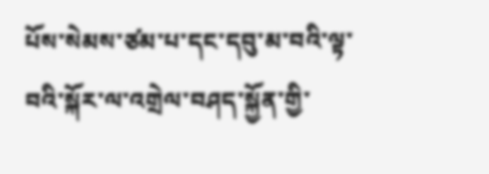པོས་སེམས་ཙམ་པ་དང་དབུ་མ་བའི་ལྟ་བའི་སྐོར་ལ་འགྲེལ་བཤད་སྐྱོན་གྱི་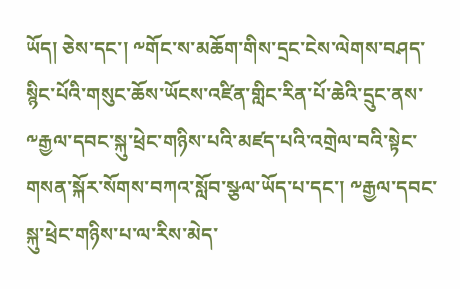ཡོད། ཅེས་དང་། ༸གོང་ས་མཆོག་གིས་དྲང་ངེས་ལེགས་བཤད་སྙིང་པོའི་གསུང་ཆོས་ཡོངས་འཛིན་གླིང་རིན་པོ་ཆེའི་དྲུང་ནས་༸རྒྱལ་དབང་སྐུ་ཕྲེང་གཉིས་པའི་མཛད་པའི་འགྲེལ་བའི་སྟེང་གསན་སྐོར་སོགས་བཀའ་སློབ་སྩལ་ཡོད་པ་དང་། ༸རྒྱལ་དབང་སྐུ་ཕྲེང་གཉིས་པ་ལ་རིས་མེད་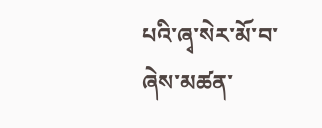པའི་ཞྭ་སེར་མོ་བ་ཞེས་མཚན་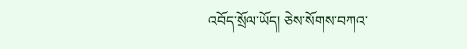འབོད་སྲོལ་ཡོད། ཅེས་སོགས་བཀའ་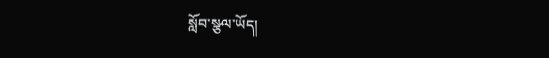སློབ་སྩལ་ཡོད།